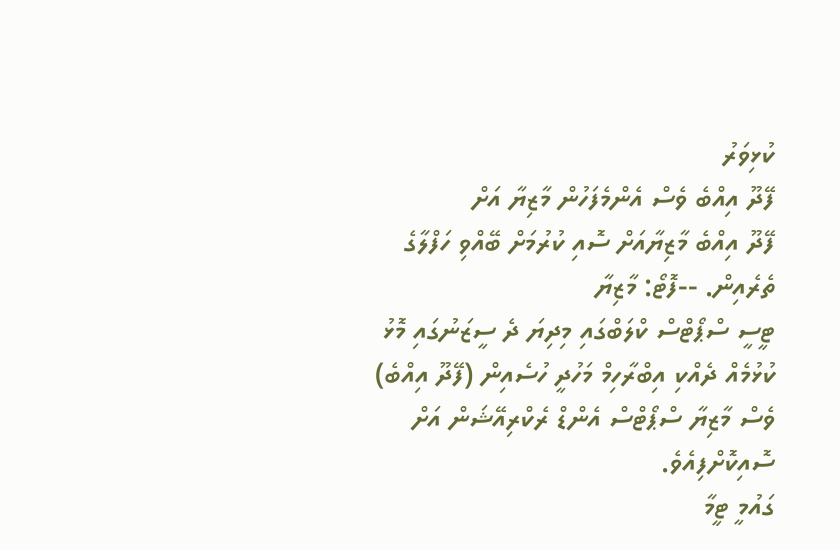ކުޅިވަރު
ފޭދޫ އިއްބެ ވެސް އެންމެފަހުން މާޒިޔާ އަށް
ފޭދޫ އިއްބެ މާޒިޔާއަށް ސޮއި ކުރުމަށް ބޭއްވި ހަފްލާގެ ތެރެއިން. --ފޮޓޯ: މާޒިޔާ
ޓީސީ ސްޕޯޓްސް ކްލަބްގައި މިދިޔަ ދެ ސީޒަނުގައި މޮޅު ކުޅުމެއް ދެއްކި އިބްރާހިމް މަހުދީ ހުސެއިން (ފޭދޫ އިއްބެ) ވެސް މާޒިޔާ ސްޕޯޓްސް އެންޑް ރެކްރިއޭޝަން އަށް ސޮއިކޮށްފިއެވެ.
ގައުމީ ޓީމާ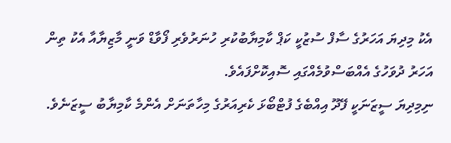އެކު މިދިޔަ އަހަރުގެ ސާފް ސުޒުކީ ކަޕް ކާމިޔާބުކުރި ހުނަރުވެރި ފޯވާޑް ވަނީ މާޒިޔާއާ އެކު ތިން އަހަރު ދުވަހުގެ އެއްބަސްވުމެއްގައި ސޮއިކޮށްފައެވެ.
ނިމިދިޔަ ސީޒަނަކީ ފޭދޫ އިއްބެގެ ފުޓްބޯޅަ ކެރިއަރުގެ މިހާތަނަށް އެންމެ ކާމިޔާބު ސީޒަނެވެ.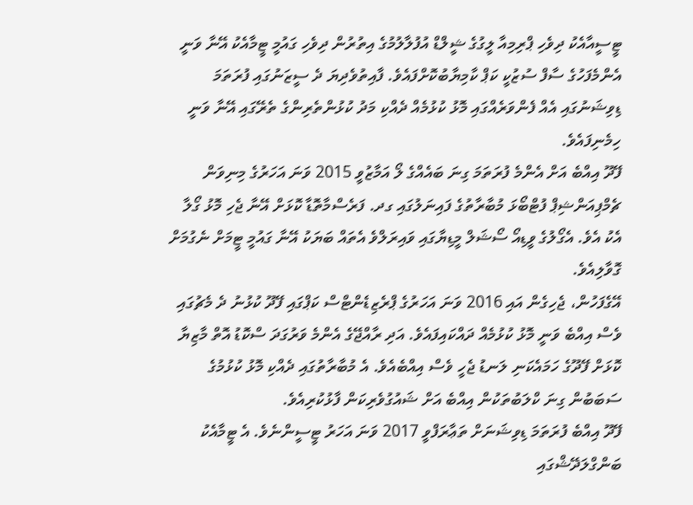ޓީސީއާއެކު ދިވެހި ޕްރިމިއާ ލީގުގެ ޝީލްޑް އުފުލާލުމުގެ އިތުރުން ދިވެހި ގައުމީ ޓީމާއެކު އޭނާ ވަނީ އެންމެފަހުގެ ސާފް ސުޒުކީ ކަޕް ކާމިޔާބުކޮށްފައެވެ. ފާއިތުވެދިޔަ ދެ ސީޒަނުގައި ފުރަތަމަ ޑިވިޝަނުގައި އެއް ފެންވަރެއްގައި މޮޅު ކުޅުމެއް ދެއްކި މަދު ކުޅުންތެރިންގެ ތެރޭގައި އޭނާ ވަނީ ހިމެނިފައެވެ.
ފޭދޫ އިއްބެ އަށް އެންމެ ފުރަތަމަ ގިނަ ބައެއްގެ ލޯ އަމާޒުވީ 2015 ވަނަ އަހަރުގެ މިނިވަން ޗެމްޕިއަންޝިޕް ފުޓްބޯޅަ މުބާރާތުގެ ފައިނަލުގައި ގދ. ފަރެސްމާތޮޑާ ކޮޅަށް އޭނާ ޖެހި މޮޅު ގޯލާ އެކު އެވެ. އެގޯލުގެ ވީޑިއޯ ސޯޝަލް މީޑިޔާގައި ވައިރަލްވެ އެތައް ބަޔަކު އޭނާ ގައުމީ ޓީމަށް ނެގުމަށް ގޮވާލިއެވެ.
އޭގެފަހުން، ޖެހިގެން އައި 2016 ވަނަ އަހަރުގެ ޕްރެޒިޑެންޓްސް ކަޕްގައި ފޭދޫ ކުޅުނު ދެ މެޗުގައި ވެސް އިއްބެ ވަނީ މޮޅު ކުޅުމެއް ދައްކައިފައެވެ. އަދި ރާއްޖޭގެ އެންމެ ވަރުގަދަ ސްކޮޑު އޮތް މާޒިޔާ ކޮޅަށް ފޭދޫގެ ހަމައެކަނި ލަނޑު ޖެހީ ވެސް އިއްބެއެވެ. އެ މުބާރާތުގައި ދެއްކި މޮޅު ކުޅުމުގެ ސަބަބުން ގިނަ ކްލަބުތަކުން އިއްބެ އަށް ޝައުގުވެރިކަން ފާޅުކުރިއެވެ.
ފޭދޫ އިއްބެ ފުރަތަމަ ޑިވިޝަނަށް ތަޢާރަފްވީ 2017 ވަނަ އަހަރު ޓީސީންނެވެ. އެ ޓީމާއެކު ބަންގްލަދޭޝްގައި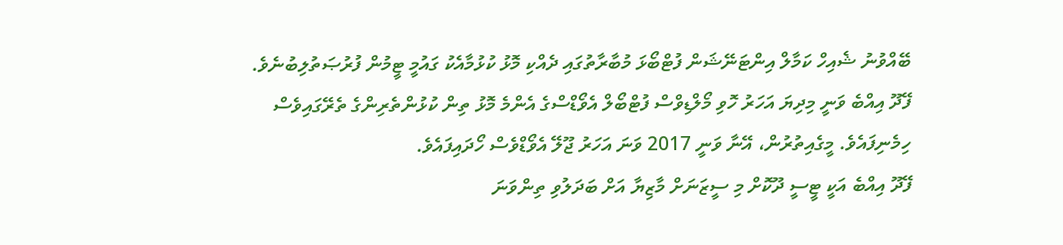ބޭއްވުނު ޝެއިހް ކަމާލް އިންޓަނޭޝަން ފުޓްބޯޅަ މުބާރާތުގައި ދެއްކި މޮޅު ކުޅުމާއެކު ގައުމީ ޓީމުން ފުރުޞަތުލިބުނެވެ.
ފޭދޫ އިއްބެ ވަނީ މިދިޔަ އަހަރު ހޮވި މޯލްޑިވްސް ފުޓްބޯލް އެވޯޑްސްގެ އެންމެ މޮޅު ތިން ކުޅުންތެރިންގެ ތެރޭގައިވެސް ހިމެނިފައެވެ. މީގެއިތުރުން، އޭނާ ވަނީ 2017 ވަނަ އަހަރު ޖޫލޭ އެވޯޑްވެސް ހޯދައިފައެވެ.
ފޭދޫ އިއްބެ އަކީ ޓީސީ ދޫކޮށް މި ސީޒަނަށް މާޒިޔާ އަށް ބަދަލުވި ތިންވަނަ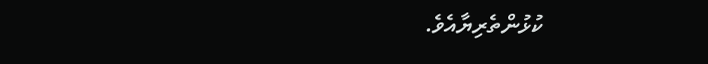ކުޅުންތެރިޔާއެވެ.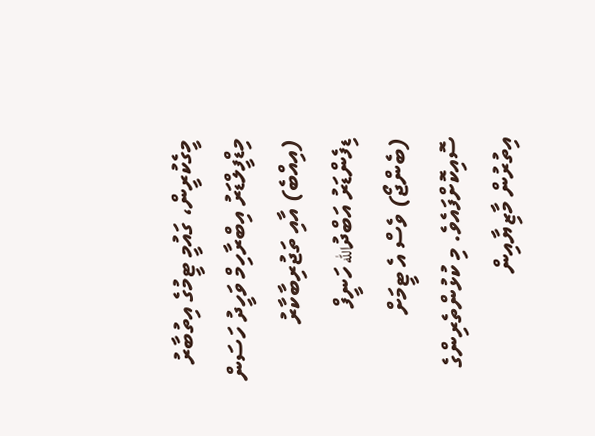މީގެކުރީން، ގައުމީ ޓީމުގެ އިތުބާރު މިޑްފީލްޑަރު އިބްރާހިމް ވަހީދު ހަސަން (އިއްބެ) އާއި ތަޖުރިބާކާރު ޑިފެންޑަރު އަބްދުالله ހަނީފް (ބެންޖޯ) ވެސް އެ ޓީމަށް ސޮއިކޮށްފައެވެ. މި ކުޅުންތެރިންގެ އިތުރުން މާޒިޔާއިން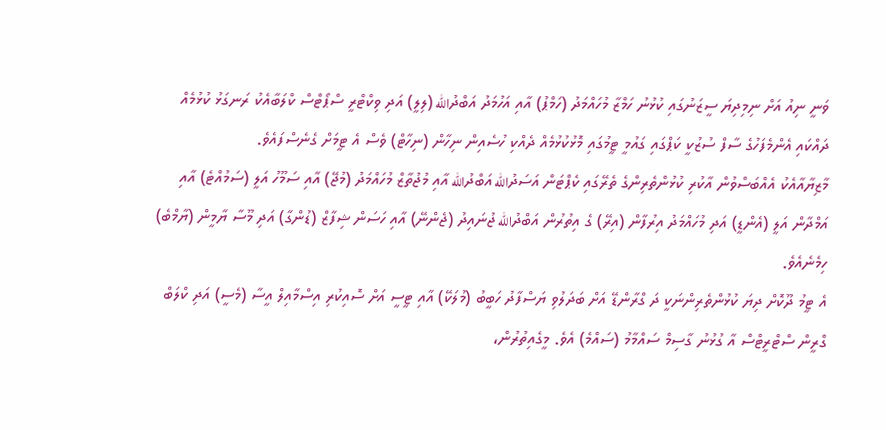ވަނީ ނިއު އަށް ނިމިދިޔަ ސީޒަނުގައި ކުޅުނު ހަމްޒާ މުހައްމަދު (ހަމްޕު) އާއި އަހުމަދު އަބްދުالله (ލިލީ) އަދި ވިކްޓްރީ ސްޕޯޓްސް ކްލަބާއެކު ރަނގަޅު ކުޅުމެއް ދައްކައި އެންމެފަހުގެ ސާފް ސުޒުކީ ކަޕްގައި ގައުމީ ޓީމުގައި މޮޅުކުޅުމެއް ދެއްކި ހުސެއިން ނިހާން (ނިހާޓް) ވެސް އެ ޓީމަށް ގެނެސްފައެވެ.
މާޒިޔާއާއެކު އެއްބަސްވުން އާކުރި ކުޅުންތެރިންގެ ތެރޭގައި ކެޕްޓަން އަސަދުالله އަބްދުالله އާއި މުޖުތާޒް މުހައްމަދު (މުޖޭ) އާއި ސަމޫހު އަލީ (ސަމުއްޓެ) އާއި އަމްދާން އަލީ (އެންޑީ) އަދި މުހައްމަދު އިރުފާން (އިރޭ) ގެ އިތުރުން އަބްދުالله ޖުނައިދު (ޖެންނޭ) އާއި ހަސަން ޝިފާޒް (ޑުންގާ) އަދި މޫސާ ޔާމީން (ޔާމްބެ) ހިމެނެއެވެ.
އެ ޓީމު ދޫކޮށް ދިޔަ ކުޅުންތެރިންނަކީ ދަ ގްރާންޑޭ އަށް ބަދަލުވި ޔަސްފާދު ހަބީބު (މުލަކޭ) އާއި ޓީސީ އަށް ސޮއިކުރި އިސްމާއިލް އީސާ (މެސީ) އަދި ކްލަބް ގްރީން ސްޓްރީޓްސް އާ ގުޅުނު ގާސިމް ސައްމާމު (ސައްމެ) އެވެ. މީގެއިތުރުން،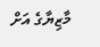މާޒިޔާގެ އަށް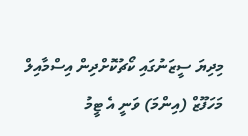މިދިޔަ ސީޒަނުގައި ކޯޗުކޮށްދިން އިސްމާއިލް މަހަފޫޒް (އިންމަ) ވަނީ އެ ޓީމު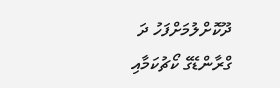ދޫކޮށްލުމަށްފަހު ދަ ގްރާންޑޭގެ ކޯޗުކަމާއި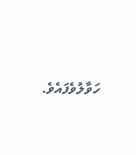ހަވާލުވެފައެވެ.